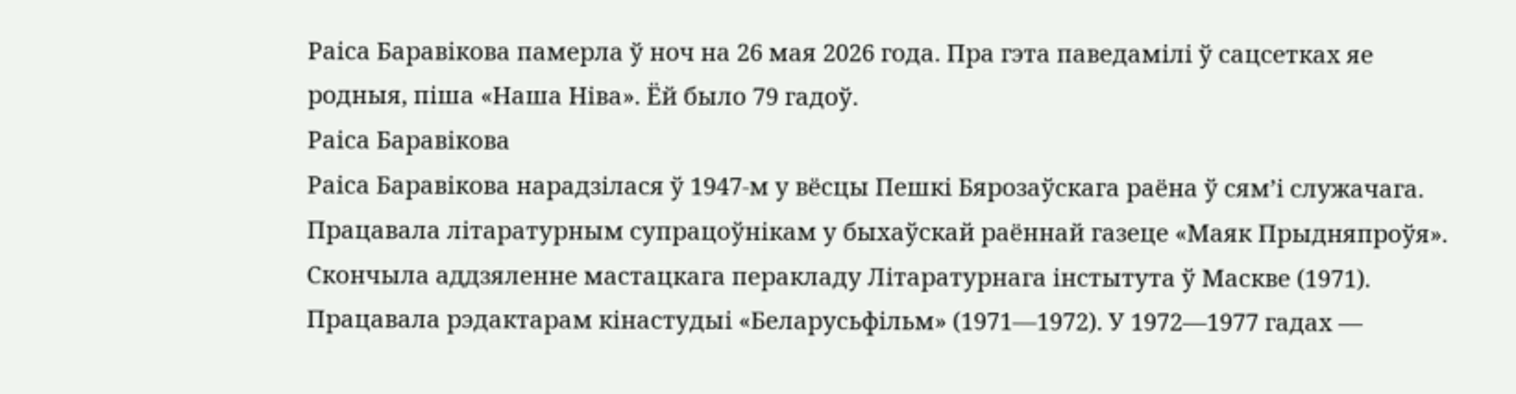Раіса Баравікова памерла ў ноч на 26 мая 2026 года. Пра гэта паведамілі ў сацсетках яе родныя, піша «Наша Ніва». Ёй было 79 гадоў.
Раіса Баравікова
Раіса Баравікова нарадзілася ў 1947‑м у вёсцы Пешкі Бярозаўскага раёна ў сям’і служачага. Працавала літаратурным супрацоўнікам у быхаўскай раённай газеце «Маяк Прыдняпроўя». Скончыла аддзяленне мастацкага перакладу Літаратурнага інстытута ў Маскве (1971). Працавала рэдактарам кінастудыі «Беларусьфільм» (1971—1972). У 1972—1977 гадах —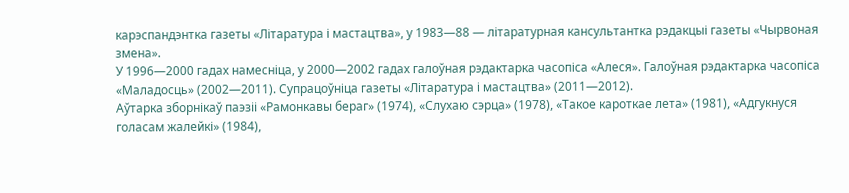карэспандэнтка газеты «Літаратура і мастацтва», у 1983—88 — літаратурная кансультантка рэдакцыі газеты «Чырвоная змена».
У 1996—2000 гадах намесніца, у 2000—2002 гадах галоўная рэдактарка часопіса «Алеся». Галоўная рэдактарка часопіса «Маладосць» (2002—2011). Супрацоўніца газеты «Літаратура і мастацтва» (2011—2012).
Аўтарка зборнікаў паэзіі «Рамонкавы бераг» (1974), «Слухаю сэрца» (1978), «Такое кароткае лета» (1981), «Адгукнуся голасам жалейкі» (1984),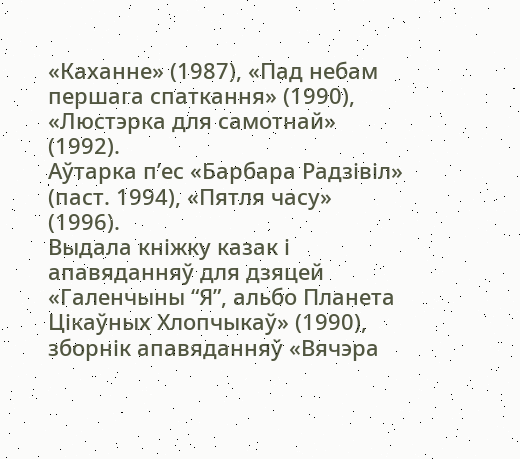«Каханне» (1987), «Пад небам першага спаткання» (1990), «Люстэрка для самотнай» (1992).
Аўтарка п’ес «Барбара Радзівіл» (паст. 1994), «Пятля часу» (1996).
Выдала кніжку казак і апавяданняў для дзяцей «Галенчыны “Я”, альбо Планета Цікаўных Хлопчыкаў» (1990), зборнік апавяданняў «Вячэра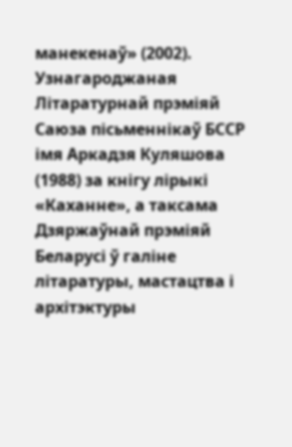манекенаў» (2002).
Узнагароджаная Літаратурнай прэміяй Саюза пісьменнікаў БССР імя Аркадзя Куляшова (1988) за кнігу лірыкі «Каханне», а таксама Дзяржаўнай прэміяй Беларусі ў галіне літаратуры, мастацтва і архітэктуры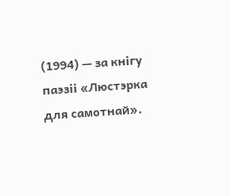(1994) — за кнігу паэзіі «Люстэрка для самотнай».